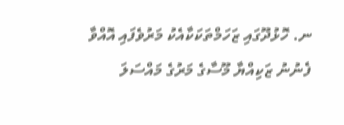ނ. ހޮޅުދޫގައި ޒަހަމްތަކަކާއެކު މަރުވެފައި އޮއްވާ ފެނުނު ޒަކިއްޔާ މޫސާގެ މަރުގެ މައްސަލަ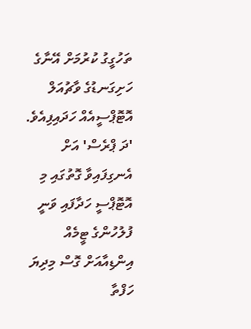ތަހުގީގު ކުރުމަށް އޭނާގެ ހަށިގަނޑުގެ ވާޗުއަލް އޮޓޮޕްސީއެއް ހަދައިފިއެވެ.
'ދަ ޕްރެސް' އަށް އެނގިފައިވާ ގޮތުގައި މި އޮޓޮޕްސީ ހަދާފައި ވަނީ ފުލުހުންގެ ޓީމެއް އިންޑިއާއަށް ގޮސް މިދިޔަ ހަފްތާ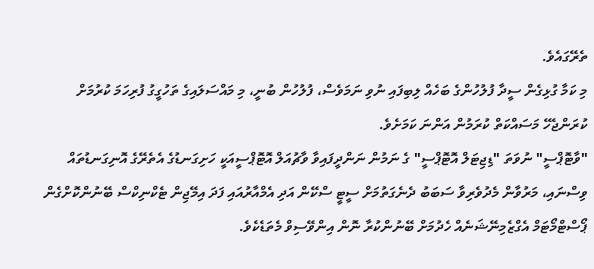ތެރޭގައެވެ.
މި ކަމާ ގުޅިގެން ސީދާ ފުލުހުންގެ ބަހެއް ލިބިފައި ނުވި ނަމަވެސް، ފުލުހުން ބުނީ، މި މައްސަލައިގެ ތަހުގީގު ފުރިހަމަ ކުރުމަށް ކުރަންޖެހޭ މަސައްކަތް ކުރަމުން އަންނަ ކަމަށެވެ.
"ވާޓޮޕްސީ" ނުވަތަ "ޑިޖިޓަލް އޮޓޮޕްސީ" ގެ ނަމުން ނަންދީފައިވާ ވާޗުއަލް އޮޓޮޕްސީއަކީ ހަށިގަނޑުގެ އެތެރޭގެ އޮނިގަނޑުތައް ވިސްނައި، މަރުވާން މެދުވެރިވާ ސަބަބު ދެނެގަތުމަށް ސީޓީ ސްކޭން އަދި އެމްއާރުއައި ފަދަ އިމޭޖިން ޓެކްނިކްސް ބޭނުންކޮށްގެން ޕޯސްޓްމޯޓަމް އެގްޒެމިނޭޝަނެއް ހެދުމަށް ބޭނުންކުރާ ނޮން އިންވޭސިވް މެތަޑެކެވެ.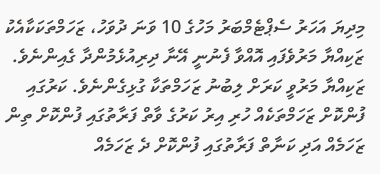މިދިޔަ އަހަރު ސެޕްޓެމްބަރު މަހުގެ 10 ވަނަ ދުވަހު، ޒަހަމްތަކަކާއެކު ޒަކިއްޔާ މަރުވެފައި އޮއްވާ ފެނުނީ އޭނާ ދިރިއުޅެމުންދާ ގެއިންނެވެ. ޒަކިއްޔާ މަރުވީ ކަރަށް ލިބުނު ޒަހަމްތަކާ ގުޅިގެންނެވެ. ކަރުގައި ފުންކޮށް ޒަހަމްތަކެއް ހުރި އިރު ކަރުގެ ވާތް ފަރާތުގައި ފުންކޮށް ތިން ޒަހަމެއް އަދި ކަނާތް ފަރާތުގައި ފުންކޮށް ދެ ޒަހަމެއް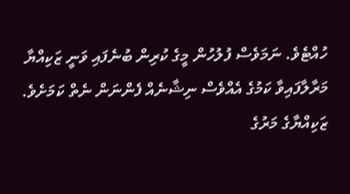ހުއްޓެވެ. ނަމަވެސް ފުލުހުން މީގެ ކުރިން ބުނެފައި ވަނީ ޒަކިއްޔާ މަރާލާފައިވާ ކަމުގެ އެއްވެސް ނިޝާނެއް ފެންނަން ނެތް ކަމަށެވެ.
ޒަކިއްޔާގެ މަރުގެ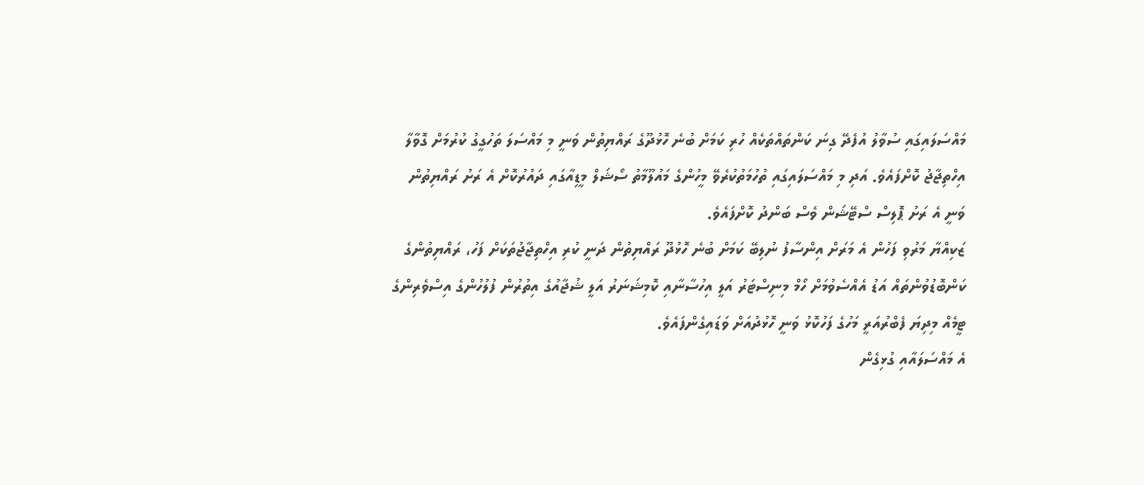މައްސަލައިގައި ސުވާލު އުފެދޭ ގިނަ ކަންތައްތަކެއް ހުރި ކަމަށް ބުނެ ހޮޅުދޫގެ ރައްޔިތުން ވަނީ މި މައްސަލަ ތަހުގީގު ކުރުމަށް ގޮވާލާ އިހްތިޖާޖު ކޮށްފައެވެ. އަދި މި މައްސަލައިގައި ތުހުމަތުކުރެވޭ މީހުންގެ މައުލޫމާތު ސޯޝަލް މީޑިއާގައި ދައުރުކޮށް އެ ރަށު ރައްޔިތުން ވަނީ އެ ރަށު ޕޮލިސް ސްޓޭޝަން ވެސް ބަންދު ކޮށްފައެވެ.
ޒަކިއްޔާ މަރުވި ފަހުން އެ މަރަށް އިންސާފު ނުލިބޭ ކަމަށް ބުނެ ހޮޅުދޫ ރައްޔިތުން ދަނީ ކުރި އިހްތިޖާޖުތަކަށް ފަހު، ރައްޔިތުންގެ ކަންބޮޑުވުންތައް އަޑު އެއްސެވުމަށް ހޯމް މިނިސްޓަރު އަލީ އިހުސާނާއި ކޮމިޝަނަރު އަލީ ޝުޖާއުގެ އިތުރުން ފުލުހުންގެ އިސްވެރިންގެ ޓީމެއް މިދިޔަ ފެބްރުއަރީ މަހުގެ ފަހުކޮޅު ވަނީ ހޮޅުދުއަށް ވަޑައިގެންފައެވެ.
އެ މައްސަލައާއި ގުޅިގެން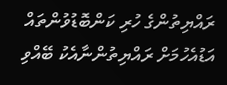ރައްޔިތުންގެ ހުރި ކަންބޮޑުވުންތައް އަޑުއެހުމަށް ރައްޔިތުންނާއެކު ބޭއްވި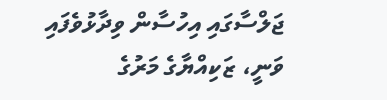ޖަލްސާގައި އިހުސާން ވިދާޅުވެފައި ވަނީ، ޒަކިއްޔާގެ މަރުގެ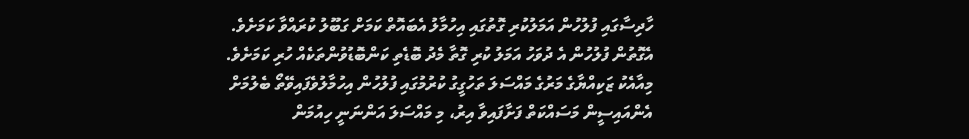ހާދިސާގައި ފުލުހުން އަމަލުކުރި ގޮތުގައި އިހުމާލު އެބައޮތް ކަމަށް ގަބޫލު ކުރައްވާ ކަމަށެވެ. އެގޮތުން ފުލުހުން އެ ދުވަހު އަމަލު ކުރި ގޮތާ މެދު ބޮޑެތި ކަންބޮޑުވުންތަކެއް ހުރި ކަމަށެވެ.
މިއާއެކު ޒަކިއްޔާގެ މަރުގެ މައްސަލަ ތަހުގީގު ކުރުމުގައި ފުލުހުން އިހުމާލުވެފައިވޭތޯ ބެލުމަށް އެންއައިސީން މަސައްކަތް ފަށާފައިވާ އިރު، މި މައްސަލަ އަންނަނީ ހިއުމަން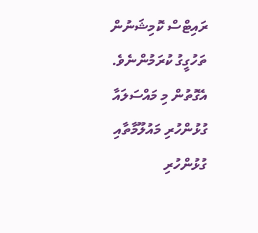ރައިޓްސް ކޮމިޝަނުން ތަހުގީގު ކުރަމުންނެވެ. އެގޮތުން މި މައްސަލައާ ގުޅުންހުރި މައުލޫމާތާއި ގުޅުންހުރި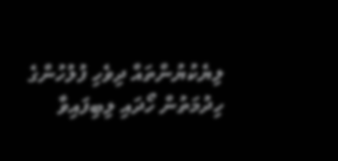ލިޔެކުޔުންތައް ދިވެހި ފުލުހުންގެ ހިދުމަތުން ހޯދައި ލިބިފައިވާ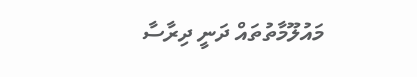މައުލޫމާތުތައް ދަނީ ދިރާސާ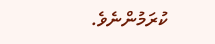ކުރަމުންނެވެ.